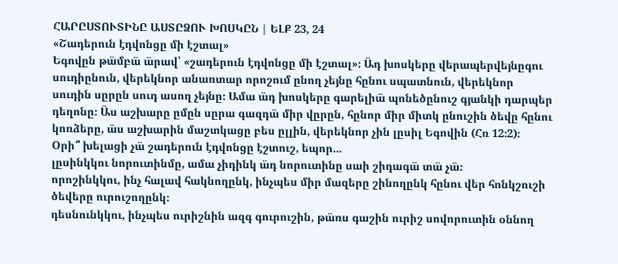ՀԱՐԸՍՏՈՒՏԻՆԸ ԱՍՏԸՁՈՒ ԽՈՍԿԸՆ | ԵԼՔ 23, 24
«Շադերուն էդվոնցը մի էշտալ»
Եգովըն թա̈մբա̈ ա̈րավ՝ «շադերուն էդվոնցը մի էշտալ»։ Ա̈դ խոսկերը վերապերվեյնըգու սուդիընուն, վերեկնոր անառտար որոշում ընող չեյնը հընու սպատնուն, վերեկնոր սուդին սըրըն սուդ ասող չեյնը։ Ամա ա̈դ խոսկերը գարելիա̈ պոնեծընուշ գյանկի դարպեր դեղոնը։ Ա̈ս աշխարը ըմըն սըրա գազդա̈ միր վըրըն, հընոր միր միտկ ընուշին ծեվը հընու կոռձերը, ա̈ս աշխարին մաշտկացը բես ըլլին, վերեկնոր չին լըսիլ Եգովին (Հռ 12։2)։
Օրի՞ խելացի չա̈ շադերուն էդվոնցը էշտուշ, եպոր...
լըսինկկու նորուտինմը, ամա չիդինկ ա̈դ նորուտինը սաի շիդագա̈ տա̈ չա̈։
որոշինկկու, ինչ հալավ հակնողընկ, ինչպես միր մազերը շինողընկ հընու վեր հոնկշուշի ծեվերը ուրուշողընկ։
դեսնունկկու, ինչպես ուրիշնին ազգ գուրուշին, թա̈ռս գաշին ուրիշ սովորուտին օննող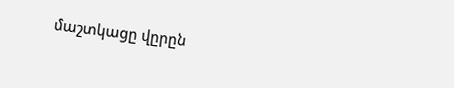մաշտկացը վըրըն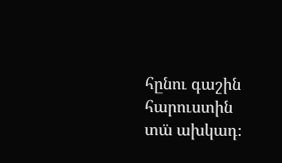հընու գաշին հարուստին տա̈ ախկադ։